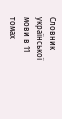Словник української мови в 11 томах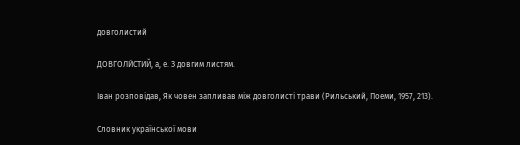довголистий

ДОВГОЛИ́СТИЙ, а, е. З довгим листям.

Іван розповідав, Як човен запливав між довголисті трави (Рильський, Поеми, 1957, 213).

Словник української мови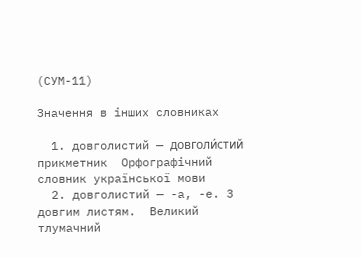(СУМ-11)

Значення в інших словниках

  1. довголистий — довголи́стий прикметник  Орфографічний словник української мови
  2. довголистий — -а, -е. З довгим листям.  Великий тлумачний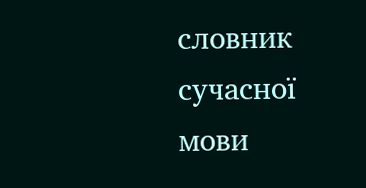словник сучасної мови